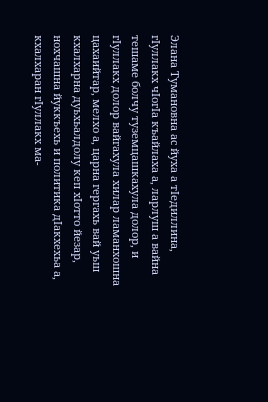Элана Тумановна ас йуха а тӏедиллина, гӏуллакх чӏогӏа къайлаха а, ларлуш а вайна тешаме болчу туземцашкахула долор, и гӏуллакх долор вайгахула хилар ламанхошна цахаийтар, мелхо а, царна гергахь вай уьш кхалхарна дуьхьалдолу кеп хӏотто йезар, нохчашна йуккъехь и политика дӏакхехьа а, кхалхаран гӏуллакх ма-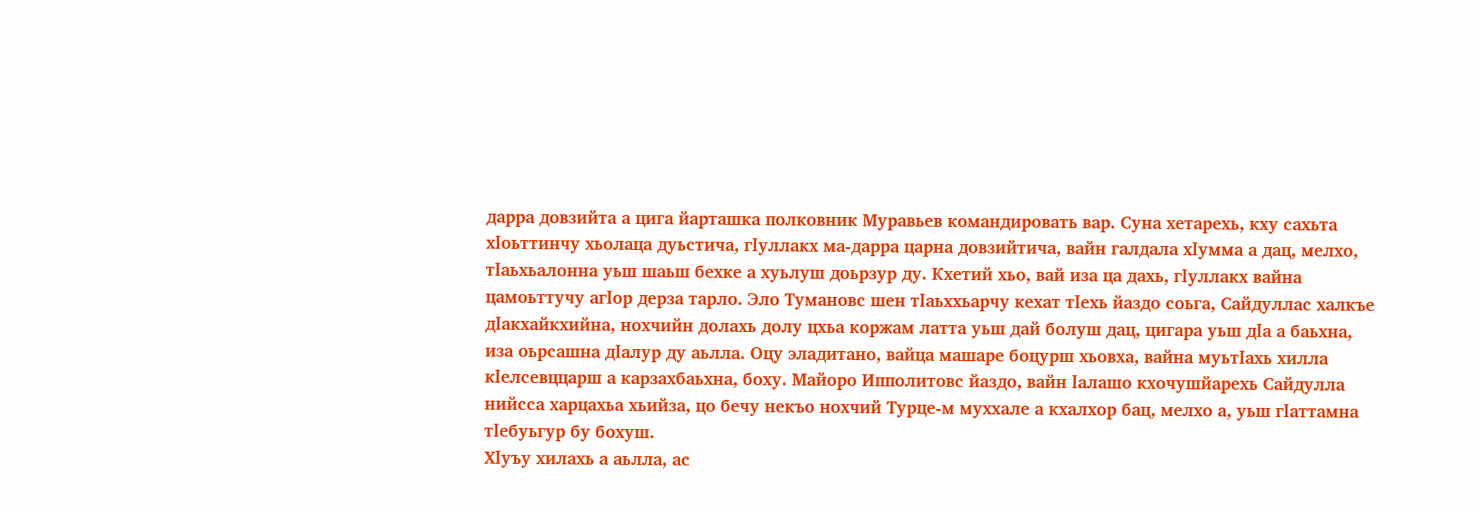дарра довзийта а цига йарташка полковник Муравьев командировать вар. Суна хетарехь, кху сахьта хӏоьттинчу хьолаца дуьстича, гӏуллакх ма-дарра царна довзийтича, вайн галдала хӏумма а дац, мелхо, тӏаьхьалонна уьш шаьш бехке а хуьлуш доьрзур ду. Кхетий хьо, вай иза ца дахь, гӏуллакх вайна цамоьттучу агӏор дерза тарло. Эло Тумановс шен тӏаьххьарчу кехат тӏехь йаздо соьга, Сайдуллас халкъе дӏакхайкхийна, нохчийн долахь долу цхьа коржам латта уьш дай болуш дац, цигара уьш дӏа а баьхна, иза оьрсашна дӏалур ду аьлла. Оцу эладитано, вайца машаре боцурш хьовха, вайна муьтӏахь хилла кӏелсевццарш а карзахбаьхна, боху. Майоро Ипполитовс йаздо, вайн ӏалашо кхочушйарехь Сайдулла нийсса харцахьа хьийза, цо бечу некъо нохчий Турце-м муххале а кхалхор бац, мелхо а, уьш гӏаттамна тӏебуьгур бу бохуш.
Хӏуъу хилахь а аьлла, ас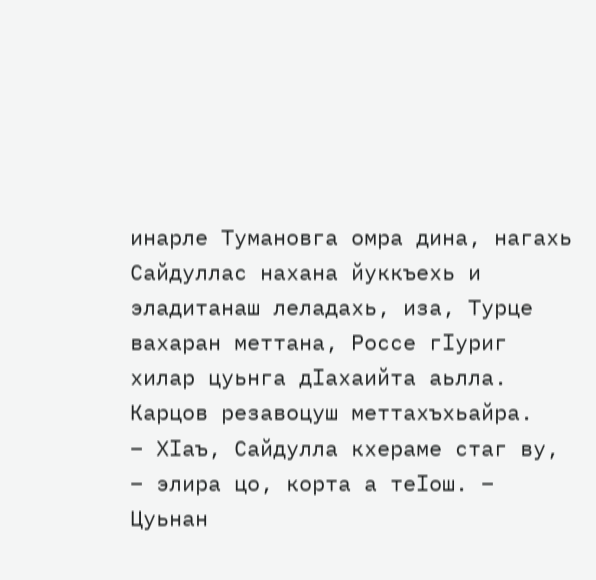инарле Тумановга омра дина, нагахь Сайдуллас нахана йуккъехь и эладитанаш леладахь, иза, Турце вахаран меттана, Россе гӏуриг хилар цуьнга дӏахаийта аьлла.
Карцов резавоцуш меттахъхьайра.
– Хӏаъ, Сайдулла кхераме стаг ву, – элира цо, корта а теӏош. – Цуьнан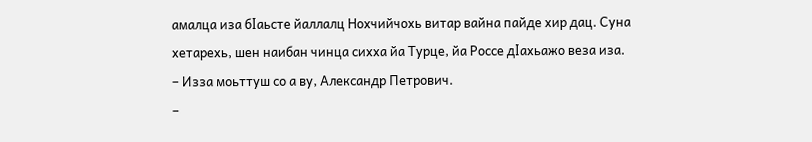амалца иза бӏаьсте йаллалц Нохчийчохь витар вайна пайде хир дац. Суна хетарехь, шен наибан чинца сихха йа Турце, йа Россе дӏахьажо веза иза.
– Изза моьттуш со а ву, Александр Петрович.
–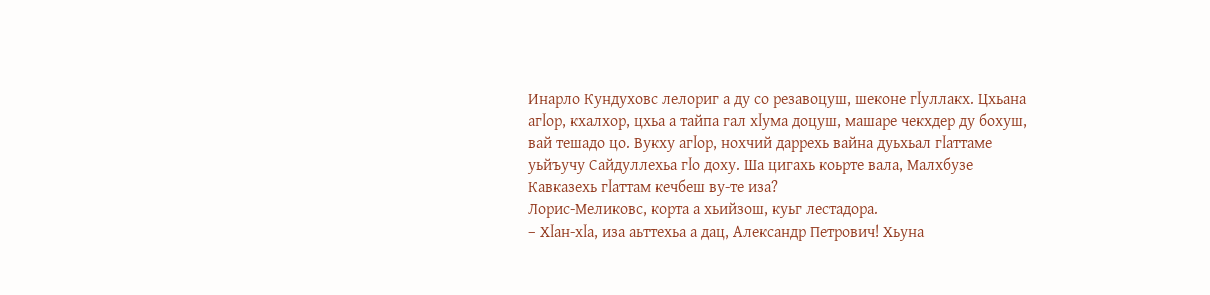Инарло Кундуховс лелориг а ду со резавоцуш, шеконе гӏуллакх. Цхьана агӏор, кхалхор, цхьа а тайпа гал хӏума доцуш, машаре чекхдер ду бохуш, вай тешадо цо. Вукху агӏор, нохчий даррехь вайна дуьхьал гӏаттаме уьйъучу Сайдуллехьа гӏо доху. Ша цигахь коьрте вала, Малхбузе Кавказехь гӏаттам кечбеш ву-те иза?
Лорис-Меликовс, корта а хьийзош, куьг лестадора.
– Хӏан-хӏа, иза аьттехьа а дац, Александр Петрович! Хьуна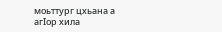моьттург цхьана а агӏор хила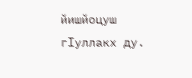йишйоцуш гӏуллакх ду.